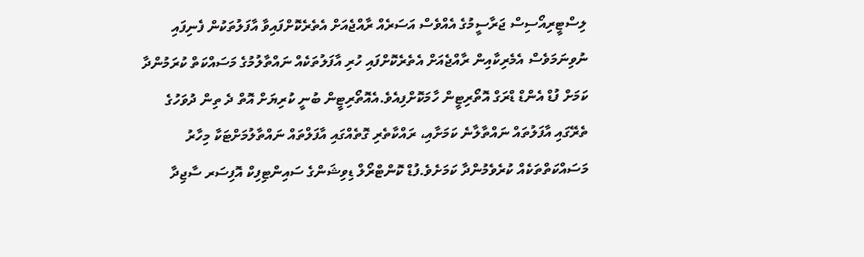ލިސްޓީރިއޯސިސް ޖަރާސީމުގެ އެއްވެސް އަސަރެއް ރާއްޖެއަށް އެތެރެކޮށްފައިވާ އާފަލުތަކުން ފެނިފައި ނުވިނަމަވެސް އެމެރިކާއިން ރާއްޖެއަށް އެތެރެކޮށްފައި ހުރި އާފަލުތަކެއް ނައްތާލުމުގެ މަސައްކަތް ކުރަމުންދާ ކަމަށް ފުޑް އެންޑް ޑްރަގް އޮތޯރިޓީން ހާމަކޮށްފިއެވެ.އެއޮތޯރިޓީން ބުނީ ކުރިޔަށް އޮތް ދެ ތިން ދުވަހުގެ ތެރޭގައި އާފަލުތައް ނައްތާލާނެ ކަމަށާއި، ރައްކާތެރި ގޮތެއްގައި އާފަލްތައް ނައްތާލުމަށްޓަކާ މިހާރު މަސައްކަތްތަކެއް ކުރެވެމުންދާ ކަމަށެވެ.ފުޑް ކޮންޓްރޯލް ޑިވިޝަންގެ ސައިންޓިފިކް އޮފިސަރ ސާޖިދާ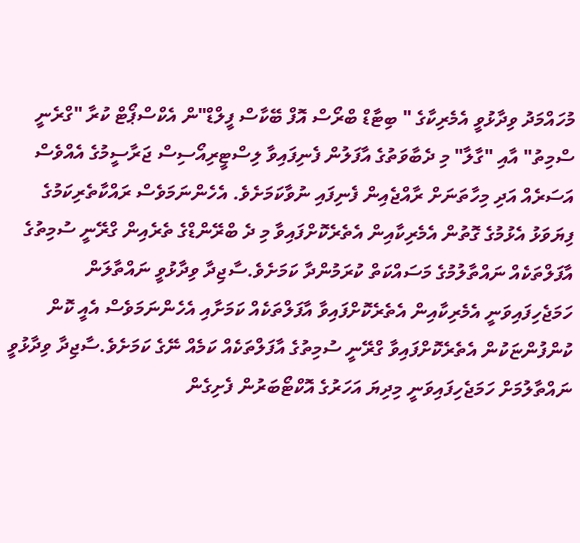މުހައްމަދު ވިދާޅުވީ އެމެރިކާގެ " ބިޓާޑް ބްރޯސް އޮފް ބޭކާސް ފީލްޑް"ން އެކްސްޕޯޓް ކުރާ "ގްރެނީ ސްމިތު" އާއި "ގާލާ" މި ދެބާވަތުގެ އާފަލުން ފެނިފައިވާ ލިސްޓީރިއޯސިސް ޖަރާސީމުގެ އެއްވެސް އަސަރެއް އަދި މިހާތަނަށް ރާއްޖެއިން ފެނިފައި ނުވާކަމަށެވެ. އެހެންނަމަވެސް ރައްކާތެރިކަމުގެ ފިޔަވަޅު އެޅުމުގެ ގޮތުން އެމެރިކާއިން އެތެރެކޮށްފައިވާ މި ދެ ބްރޭންޑްގެ ތެރެއިން ގްރޭނީ ސުމިތުގެ އާފަލްތަކެއް ނައްތާލުމުގެ މަސައްކަތް ކުރަމުންދާ ކަމަށެވެ.ސާޖިދާ ވިދާޅުވީ ނައްތާލަން ހަމަޖެހިފައިވަނީ އެމެރިކާއިން އެތެރެކޮށްފައިވާ އާފަލްތަކެއް ކަމަށާއި އެހެންނަމަވެސް އެއީ ކޮން ކުންފުންޏަކުން އެތެރެކޮށްފައިވާ ގްރޭނީ ސުމިތުގެ އާފަލްތަކެއް ކަމެއް ނޭގެ ކަމަށެވެ.ސާޖިދާ ވިދާޅުވީ ނައްތާލުމަށް ހަމަޖެހިފައިވަނީ މިދިޔަ އަހަރުގެ އޮކްޓޯބަރުން ފެށިގެން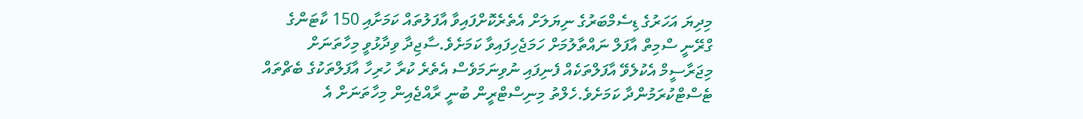މިދިޔަ އަހަރުގެ ޑިސެމްބަރުގެ ނިޔަލަށް އެތެރެކޮށްފައިވާ އާފަލުތައް ކަމަށާއި 150 ކާޓަންގެ ގްރޭނީ ސްމިތް އާފަލް ނައްތާލުމަށް ހަމަޖެހިފައިވާ ކަމަށެވެ.ސާޖިދާ ވިދާޅުވީ މިހާތަނަށް މިޖަރާސީމް އެކުލެވޭ އާފަލްތަކެއް ފެނިފައި ނުވިނަމަވެސް އެތެރެ ކުރާ ހުރިހާ އާފަލްތަކުގެ ބެޗްތައް ޓެސްޓްކުރަމުންދާ ކަމަށެވެ.ހެލްތު މިނިސްޓްރީން ބުނީ ރާއްޖެއިން މިހާތަނަށް އެ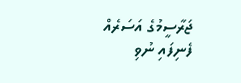ޖަރާސީމުގެ އަސަރެއް ފެނިފައި ނުވި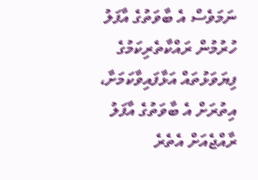ނަމަވެސް އެ ބާވަތުގެ އާފަލު ހުރުމުން ރައްކާތެރިކަމުގެ ފިޔަވަޅުތައް އަޅާފައިވާކަމަށާ، އިތުރަށް އެ ބާވަތުގެ އާފަލު ރާއްޖެއަށް އެތެރެ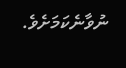ނުވާނެކަމަށެވެ.